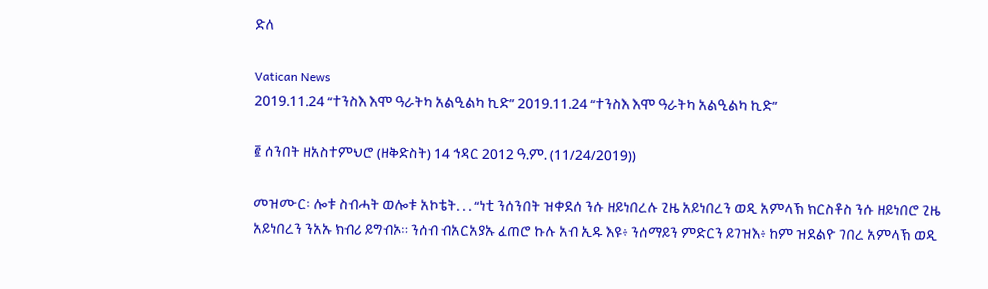ድለ

Vatican News
2019.11.24 “ተንስእ እሞ ዓራትካ አልዒልካ ኪድ” 2019.11.24 “ተንስእ እሞ ዓራትካ አልዒልካ ኪድ”

፪ ሰንበት ዘአስተምህሮ (ዘቅድስት) 14 ኅዳር 2012 ዓ.ም. (11/24/2019))

መዝሙር፡ ሎቱ ስብሓት ወሎቱ አኮቴት. . . “ነቲ ንሰንበት ዝቀደሰ ንሱ ዘይነበረሉ ጊዜ አይነበረን ወዲ አምላኽ ክርስቶስ ንሱ ዘይነበሮ ጊዜ አይነበረን ንአኡ ክብሪ ይግብኦ። ንሰብ ብአርአያኡ ፈጠሮ ኩሉ አብ ኢዱ እዩ፥ ንሰማይን ምድርን ይገዝእ፥ ከም ዝደልዮ ገበረ አምላኽ ወዲ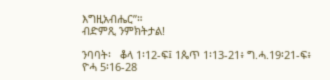እግዚአብሔር”።
ብድምጺ ንምክትታል!

ንባባት፡   ቆላ 1፡12-ፍ፤ 1ጴጥ 1፡13-21፥ ግ.ሓ.19፡21-ፍ፥ ዮሓ 5፡16-28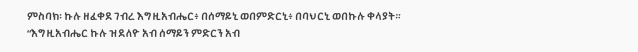ምስባክ፡ ኩሉ ዘፈቀደ ገብረ እግዚአብሔር፥ በሰማይኒ ወበምድርኒ፥ በባህርኒ ወበኩሉ ቀላያት። “እግዚአብሔር ኩሉ ዝደለዮ አብ ሰማይን ምድርን አብ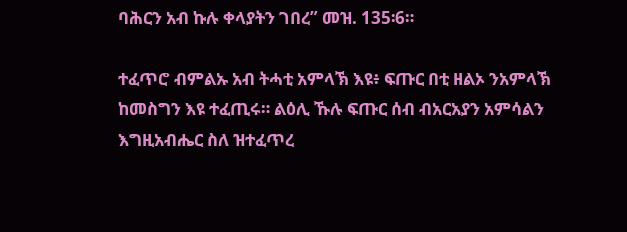ባሕርን አብ ኩሉ ቀላያትን ገበረ” መዝ. 135፡6።

ተፈጥሮ ብምልኡ አብ ትሓቲ አምላኽ እዩ፥ ፍጡር በቲ ዘልኦ ንአምላኽ ከመስግን እዩ ተፈጢሩ። ልዕሊ ኹሉ ፍጡር ሰብ ብአርአያን አምሳልን እግዚአብሔር ስለ ዝተፈጥረ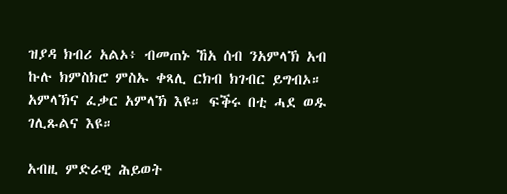ዝያዳ ክብሪ አልኦ፥ ብመጠኑ ኸአ ሰብ ንአምላኽ አብ ኩሉ ክምስክሮ ምስኡ ቀጻሊ ርክብ ክገብር ይግብኦ። አምላኽና ፈቃር አምላኽ እዩ። ፍቕሩ በቲ ሓደ ወዱ ገሊጹልና እዩ።

አብዚ ምድራዊ ሕይወት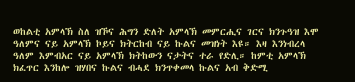ወከልቲ አምላኽ ስለ ዝኾና ሕግን ድለት አምላኽ መምርሒና ገርና ክንጉዓዝ እሞ ዓለምና ናይ አምላኽ ኮይና ክትርከብ ናይ ኩልና መዝነት እዩ። እዛ እንነብረላ ዓለም እምብአር ናይ አምላኽ ክትከውን ናታትና ተራ የድሊ። ከምቲ አምላኽ ክፈጥር እንከሎ ዝሃበና ኩልና ብሓደ ክንጥቀመላ ኩልና አብ ቅድሚ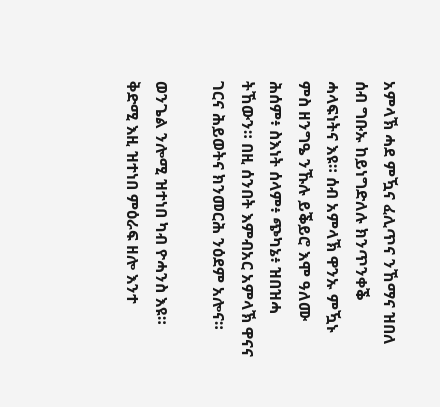አምላኽ ሓደ ምዃና ፈሊጥና ንኸማና ዝበለ ሰብ ግቡኡ ከይነግድለሉ ክንጥንቀቕ ሓላፍነትና እዩ። ሰብ አምላኽ ዋንኡ ምዃኑ ምስ ዘንግዔ ንኹሉ ይቕይሮ እሞ ዓለሙ ሕሰም፥ ስእነት ሰላም፥ ጭካኔ፥ ዝበዝሓ ትኸውን። በዚ ሰንበት እምብአር አምላኽ ዋናና ገርና ሕይወትና ክንመርሕ ንዕደም አሎና።

ወንጌል ንሎሚ ዝተነበ ካብ ዮሓንስ እዩ። ቅድሚ እዚ ዝተነበ ምዕራፍ ዘሎ እንተ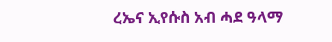ረኤና ኢየሱስ አብ ሓደ ዓላማ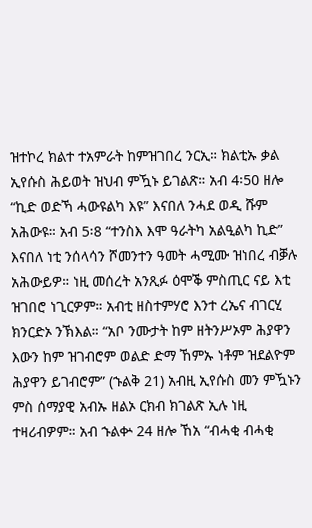ዝተኮረ ክልተ ተአምራት ከምዝገበረ ንርኢ። ክልቲኡ ቃል ኢየሱስ ሕይወት ዝህብ ምዃኑ ይገልጽ። አብ 4፡50 ዘሎ “ኪድ ወድኻ ሓውዩልካ እዩ” እናበለ ንሓደ ወዲ ሹም አሕውዩ። አብ 5፡8 “ተንስእ እሞ ዓራትካ አልዒልካ ኪድ” እናበለ ነቲ ንሰላሳን ሾመንተን ዓመት ሓሚሙ ዝነበረ ብቓሉ አሕውይዎ። ነዚ መሰረት አንጺፉ ዕሞቕ ምስጢር ናይ እቲ ዝገበሮ ነጊርዎም። አብቲ ዘስተምሃሮ እንተ ረኤና ብገርሂ ክንርድኦ ንኽእል። “አቦ ንሙታት ከም ዘትንሥኦም ሕያዋን እውን ከም ዝገብሮም ወልድ ድማ ኸምኡ ነቶም ዝደልዮም ሕያዋን ይገብሮም” (ኁልቅ 21) አብዚ ኢየሱስ መን ምዃኑን ምስ ሰማያዊ አብኡ ዘልኦ ርክብ ክገልጽ ኢሉ ነዚ ተዛሪብዎም። አብ ኁልቍ 24 ዘሎ ኸአ “ብሓቂ ብሓቂ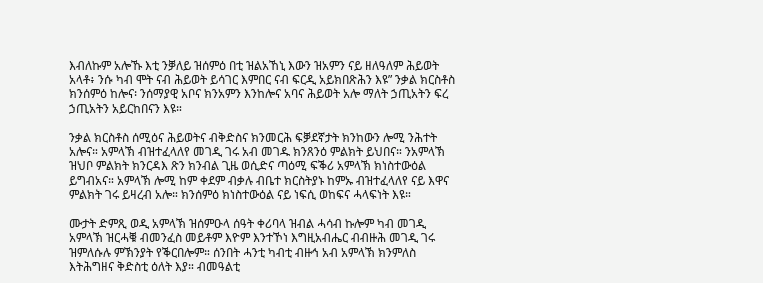እብለኩም አሎኹ እቲ ንቓለይ ዝሰምዕ በቲ ዝልአኸኒ እውን ዝአምን ናይ ዘለዓለም ሕይወት አላቶ፥ ንሱ ካብ ሞት ናብ ሕይወት ይሳገር እምበር ናብ ፍርዲ አይክበጽሕን እዩ” ንቃል ክርስቶስ ክንሰምዕ ከሎና፡ ንሰማያዊ አቦና ክንአምን እንከሎና አባና ሕይወት አሎ ማለት ኃጢአትን ፍረ ኃጢአትን አይርከበናን እዩ።

ንቃል ክርስቶስ ሰሚዕና ሕይወትና ብቅድስና ክንመርሕ ፍቓደኛታት ክንከውን ሎሚ ንሕተት አሎና። አምላኽ ብዝተፈላለየ መገዲ ገሩ አብ መገዱ ክንጸንዕ ምልክት ይህበና። ንአምላኽ ዝህቦ ምልክት ክንርዳእ ጽን ክንብል ጊዜ ወሲድና ጣዕሚ ፍቕሪ አምላኽ ክነስተውዕል ይግብአና። አምላኽ ሎሚ ከም ቀደም ብቃሉ ብቤተ ክርስትያኑ ከምኡ ብዝተፈላለየ ናይ እዋና ምልክት ገሩ ይዛረብ አሎ። ክንሰምዕ ክነስተውዕል ናይ ነፍሲ ወከፍና ሓላፍነት እዩ።

ሙታት ድምጺ ወዲ አምላኽ ዝሰምዑላ ሰዓት ቀሪባላ ዝብል ሓሳብ ኩሎም ካብ መገዲ አምላኽ ዝርሓቑ ብመንፈስ መይቶም እዮም እንተኾነ እግዚአብሔር ብብዙሕ መገዲ ገሩ ዝምለሱሉ ምኽንያት የቕርበሎም። ሰንበት ሓንቲ ካብቲ ብዙኅ አብ አምላኽ ክንምለስ እትሕግዘና ቅድስቲ ዕለት እያ። ብመዓልቲ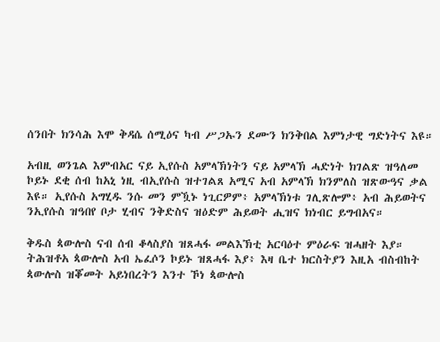ሰንበት ክንሳሕ እሞ ቅዳሴ ሰሚዕና ካብ ሥጋኡን ደሙን ክንቅበል እምነታዊ ግድነትና እዩ።

አብዚ ወንጌል እምብአር ናይ ኢየሱስ አምላኽነትን ናይ አምላኽ ሓድነት ክገልጽ ዝዓለመ ኮይኑ ደቂ ሰብ ከአኒ ነዚ ብኢየሱስ ዝተገልጸ አሚና አብ አምላኽ ክንምለስ ዝጽውዓና ቃል እዩ። ኢየሱስ አግሂዱ ንሱ መን ምዃኑ ነጊርዎም፥ አምላኽነቱ ገሊጽሎም፥ አብ ሕይወትና ንኢየሱስ ዝዓበየ ቦታ ሂብና ንቅድስና ዝዕድም ሕይወት ሒዝና ክነብር ይግብአና።

ቅዱስ ጳውሎስ ናብ ሰብ ቆላስያስ ዝጸሓፋ መልእኽቲ አርባዕተ ምዕራፍ ዝሓዘት እያ። ትሕዝቶአ ጳውሎስ አብ ኤፈሶን ኮይኑ ዝጸሓፋ እያ፥ እዛ ቤተ ክርስትያን እዚአ ብስብከት ጳውሎስ ዝቖመት አይነበረትን እንተ ኾነ ጳውሎስ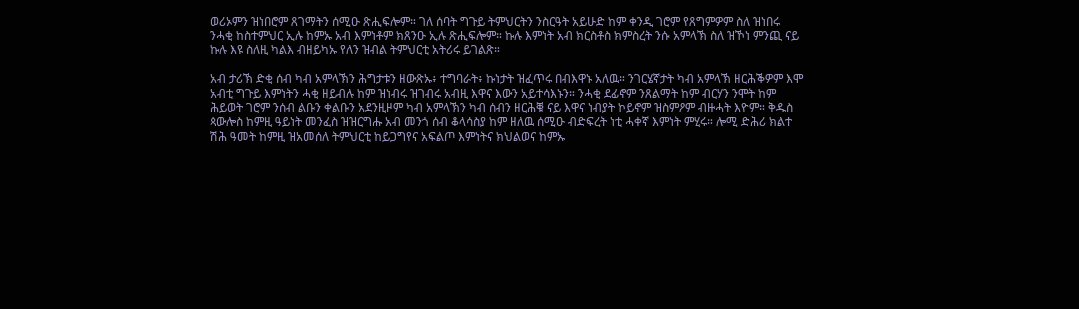ወሪኦምን ዝነበሮም ጸገማትን ሰሚዑ ጽሒፍሎም። ገለ ሰባት ግጉይ ትምህርትን ንስርዓት አይሁድ ከም ቀንዲ ገሮም የጸግምዎም ስለ ዝነበሩ ንሓቂ ከስተምህር ኢሉ ከምኡ አብ እምነቶም ክጸንዑ ኢሉ ጽሒፍሎም። ኩሉ እምነት አብ ክርስቶስ ክምስረት ንሱ አምላኽ ስለ ዝኾነ ምንጪ ናይ ኩሉ እዩ ስለዚ ካልእ ብዘይካኡ የለን ዝብል ትምህርቲ አትሪሩ ይገልጽ።

አብ ታሪኽ ድቂ ሰብ ካብ አምላኽን ሕግታቱን ዘውጽኡ፥ ተግባራት፥ ኩነታት ዝፈጥሩ በብእዋኑ አለዉ። ንገርሄኛታት ካብ አምላኽ ዘርሕቕዎም እሞ አብቲ ግጉይ እምነትን ሓቂ ዘይብሉ ከም ዝነብሩ ዝገብሩ አብዚ እዋና እውን አይተሳእኑን። ንሓቂ ደፊኖም ንጸልማት ከም ብርሃን ንሞት ከም ሕይወት ገሮም ንሰብ ልቡን ቀልቡን አደንዚዞም ካብ አምላኽን ካብ ሰብን ዘርሕቑ ናይ እዋና ነብያት ኮይኖም ዝስምዖም ብዙሓት እዮም። ቅዱስ ጳውሎስ ከምዚ ዓይነት መንፈስ ዝዝርግሑ አብ መንጎ ሰብ ቆላሳስያ ከም ዘለዉ ሰሚዑ ብድፍረት ነቲ ሓቀኛ እምነት ምሂሩ። ሎሚ ድሕሪ ክልተ ሽሕ ዓመት ከምዚ ዝአመሰለ ትምህርቲ ከይጋግየና አፍልጦ እምነትና ክህልወና ከምኡ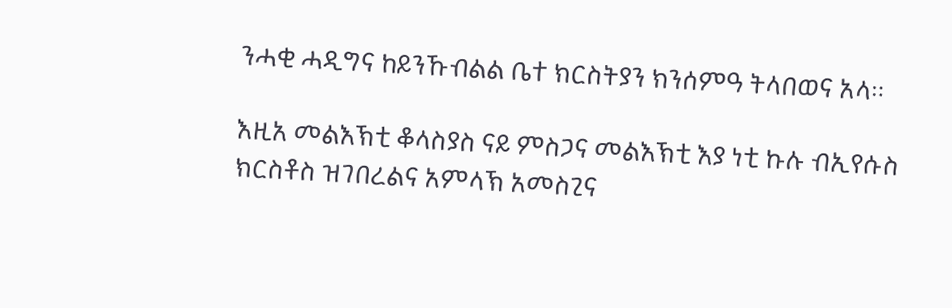ንሓቂ ሓዲግና ከይንኹብልል ቤተ ክርስትያን ክንሰምዓ ትላበወና አላ።

እዚአ መልእኽቲ ቆላስያስ ናይ ምስጋና መልእኽቲ እያ ነቲ ኩሉ ብኢየሱስ ክርስቶስ ዝገበረልና አምላኽ አመስጊና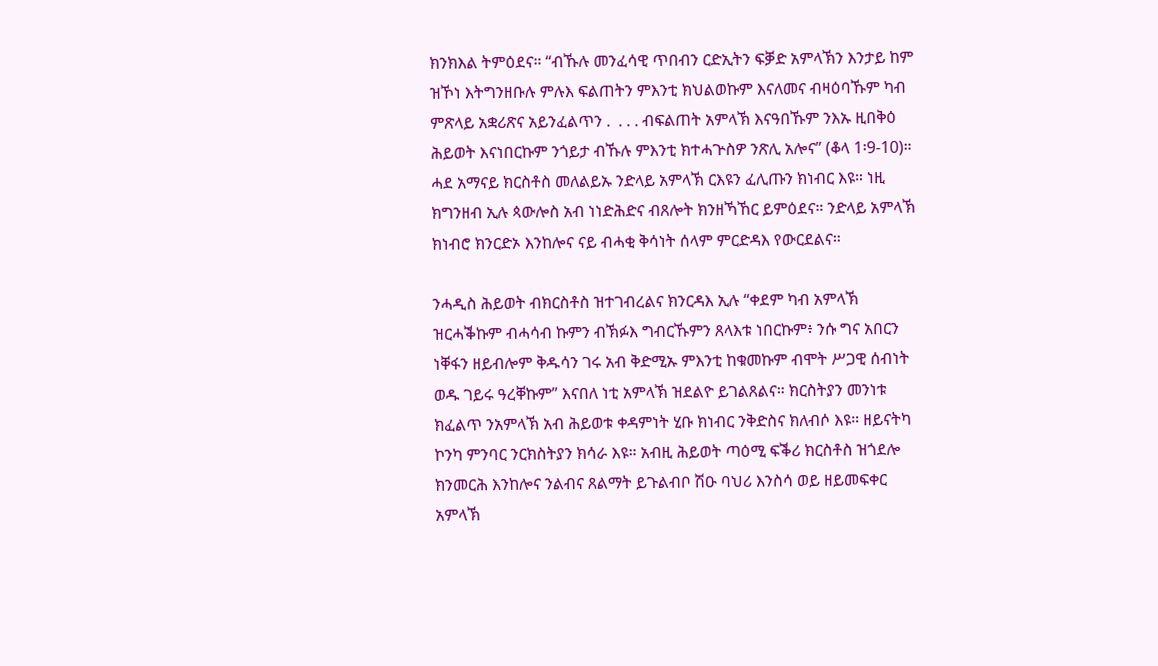ክንክእል ትምዕደና። “ብኹሉ መንፈሳዊ ጥበብን ርድኢትን ፍቓድ አምላኽን እንታይ ከም ዝኾነ እትግንዘቡሉ ምሉእ ፍልጠትን ምእንቲ ክህልወኩም እናለመና ብዛዕባኹም ካብ ምጽላይ አቋሪጽና አይንፈልጥን .  . . . ብፍልጠት አምላኽ እናዓበኹም ንእኡ ዚበቅዕ ሕይወት እናነበርኩም ንጎይታ ብኹሉ ምእንቲ ክተሓጕስዎ ንጽሊ አሎና” (ቆላ 1፡9-10)። ሓደ አማናይ ክርስቶስ መለልይኡ ንድላይ አምላኽ ርእዩን ፈሊጡን ክነብር እዩ። ነዚ ክግንዘብ ኢሉ ጳውሎስ አብ ነነድሕድና ብጸሎት ክንዘኻኸር ይምዕደና። ንድላይ አምላኽ ክነብሮ ክንርድኦ እንከሎና ናይ ብሓቂ ቅሳነት ሰላም ምርድዳእ የውርደልና።

ንሓዲስ ሕይወት ብክርስቶስ ዝተገብረልና ክንርዳእ ኢሉ “ቀደም ካብ አምላኽ ዝርሓቕኩም ብሓሳብ ኩምን ብኽፉእ ግብርኹምን ጸላእቱ ነበርኩም፥ ንሱ ግና አበርን ነቐፋን ዘይብሎም ቅዱሳን ገሩ አብ ቅድሚኡ ምእንቲ ከቁመኩም ብሞት ሥጋዊ ሰብነት ወዱ ገይሩ ዓረቐኩም” እናበለ ነቲ አምላኽ ዝደልዮ ይገልጸልና። ክርስትያን መንነቱ ክፈልጥ ንአምላኽ አብ ሕይወቱ ቀዳምነት ሂቡ ክነብር ንቅድስና ክለብሶ እዩ። ዘይናትካ ኮንካ ምንባር ንርክስትያን ክሳራ እዩ። አብዚ ሕይወት ጣዕሚ ፍቕሪ ክርስቶስ ዝጎደሎ ክንመርሕ እንከሎና ንልብና ጸልማት ይጉልብቦ ሽዑ ባህሪ እንስሳ ወይ ዘይመፍቀር አምላኽ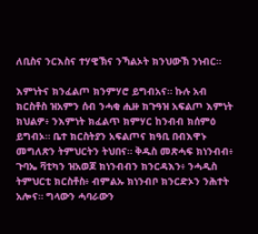ለቢስና ንርእስና ተሃዊኽና ንኻልኦት ክንህውኽ ንነብር።

እምነትና ክንፈልጦ ክንምሃሮ ይግብአና። ኩሉ አብ ክርስቶስ ዝአምን ሰብ ንሓቂ ሒዙ ክጉዓዝ አፍልጦ እምነት ክህልዎ፥ ንእምነት ክፈልጥ ክምሃር ከንብብ ክሰምዕ ይግብኦ። ቤተ ክርስትያን አፍልጦና ክዓቢ በብእዋኑ መግለጽን ትምህርትን ትህበና። ቅዱስ መጽሓፍ ክነንብብ፥ ጉባኤ ቫቲካን ዝአወጆ ክነንብብን ክንርዳእን፥ ንሓዲስ ትምህርቲ ክርስቶስ፥ ብምልኡ ክነንብቦ ክንርድኦን ንሕተት አሎና። ግላውን ሓባራውን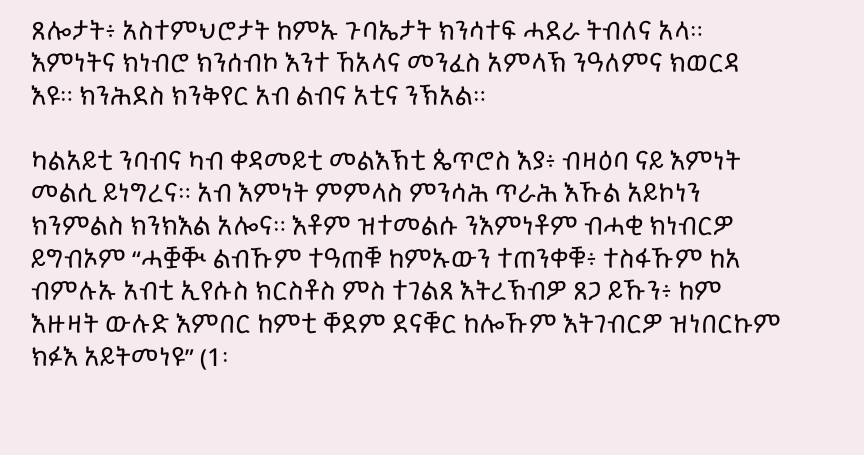ጸሎታት፥ አስተምህሮታት ከምኡ ጉባኤታት ክንሳተፍ ሓደራ ትብለና አላ። እምነትና ክነብሮ ክንሰብኮ እንተ ኸአላና መንፈስ አምላኽ ንዓለምና ክወርዳ እዩ። ክንሕደስ ክንቅየር አብ ልብና አቲና ንኽአል።

ካልአይቲ ንባብና ካብ ቀዳመይቲ መልእኽቲ ጴጥሮስ እያ፥ ብዛዕባ ናይ እምነት መልሲ ይነግረና። አብ እምነት ምምላስ ምንሳሕ ጥራሕ እኹል አይኮነን ክንምልስ ክንክእል አሎና። እቶም ዝተመልሱ ንእምነቶም ብሓቂ ክነብርዎ ይግብኦም “ሓቛቚ ልብኹም ተዓጠቑ ከምኡውን ተጠንቀቑ፥ ተስፋኹም ከአ ብምሉኡ አብቲ ኢየሱስ ክርስቶስ ምስ ተገልጸ እትረኽብዎ ጸጋ ይኹን፥ ከም እዙዛት ውሉድ እምበር ከምቲ ቐደም ደናቑር ከሎኹም እትገብርዎ ዝነበርኩም ክፉእ አይትመነዩ” (1፡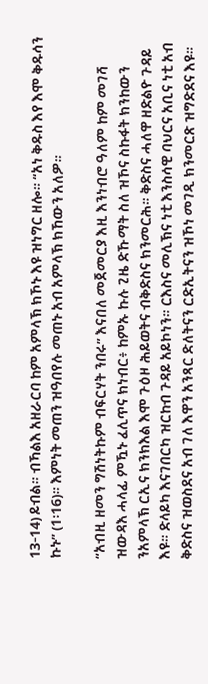13-14) ይብል። ብኻልእ አዘራርባ ከም አምላኽ ክኾኑ እዩ ዝነግር ዘሎ። “አነ ቅዱስ እየ እሞ ቅዱሳን ኩኑ” (1፡16)። እምነት መጠን ዝዓበየሉ መጠኑ አብ አምላኽ ክኸውን አለዎ።

“አብዚ ዘመን ግሽነትኩም ብፍርሃት ንበሩ” እናበለ መጀመርያ እዚ እንነብሮ ዓለም ከም መገሻ ዝውዳእ ሓላፊ ምዃኑ ፈሊጥና ክነብር፥ ከምኡ ኩሉ ጊዜ ድኹማት ስለ ዝኾና ስኩፋት ክንከውን ንአምላኽ ርኢና ክንክእል እሞ ጉዕዞ ሕይወትና ብቅድስና ክንመርሕ። ቅድስና ሓለዋ ዘድልዮ ጉዳይ እዩ። ድላይካ እናገበርካ ዝርከብ ጉዳይ አይኮነን። ርእስና መሊኽና ነቲ እንስሳዊ ባህርና አቢና ነቲ አብ ቅድስና ዝወስደና አብ ገለ እዋን አንጻር ድለትናን ርድኢትናን ዝኾነ መገዲ ክንመርጽ ዝግድደና እዩ።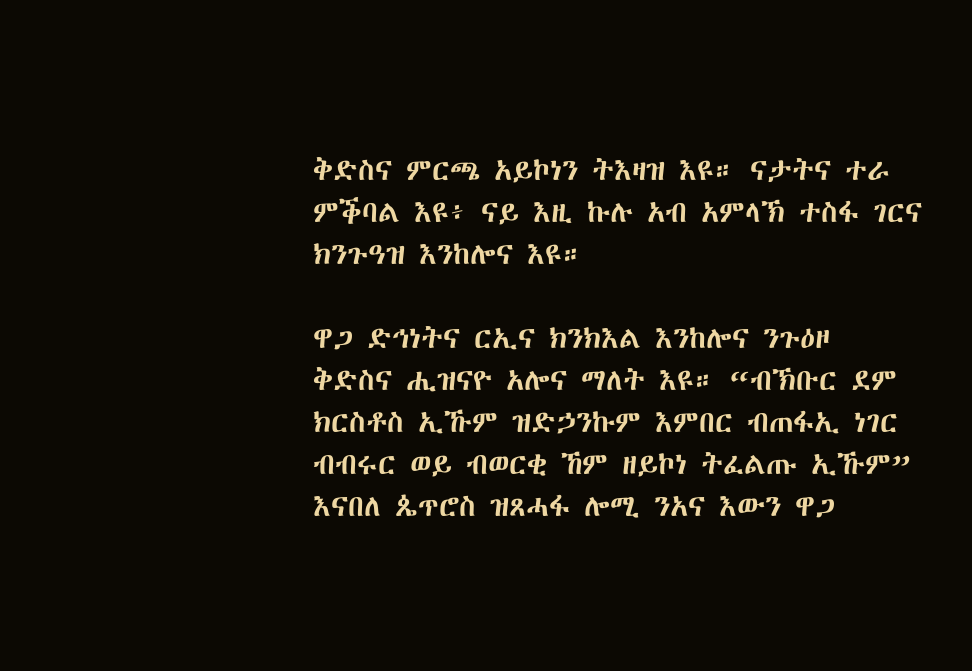ቅድስና ምርጫ አይኮነን ትእዛዝ እዩ። ናታትና ተራ ምቕባል እዩ፥ ናይ እዚ ኩሉ አብ አምላኽ ተስፋ ገርና ክንጉዓዝ እንከሎና እዩ።

ዋጋ ድኅነትና ርኢና ክንክእል እንከሎና ንጉዕዞ ቅድስና ሒዝናዮ አሎና ማለት እዩ። “ብኽቡር ደም ክርስቶስ ኢኹም ዝድኃንኩም እምበር ብጠፋኢ ነገር ብብሩር ወይ ብወርቂ ኸም ዘይኮነ ትፈልጡ ኢኹም” እናበለ ጴጥሮስ ዝጸሓፋ ሎሚ ንአና እውን ዋጋ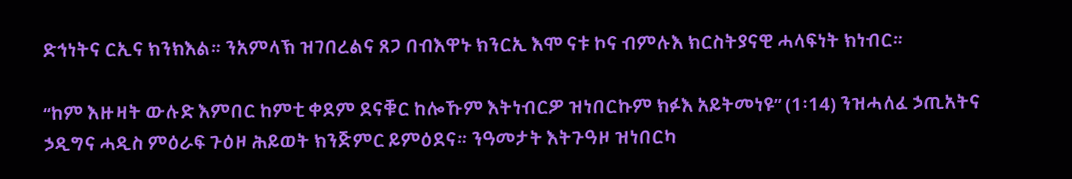ድኅነትና ርኢና ክንክእል። ንአምላኽ ዝገበረልና ጸጋ በብእዋኑ ክንርኢ እሞ ናቱ ኮና ብምሉእ ክርስትያናዊ ሓላፍነት ክነብር።

“ከም እዙዛት ውሉድ እምበር ከምቲ ቀደም ደናቑር ከሎኹም እትነብርዎ ዝነበርኩም ክፉእ አይትመነዩ” (1፡14) ንዝሓለፈ ኃጢአትና ኃዲግና ሓዲስ ምዕራፍ ጉዕዞ ሕይወት ክንጅምር ይምዕደና። ንዓመታት እትጉዓዞ ዝነበርካ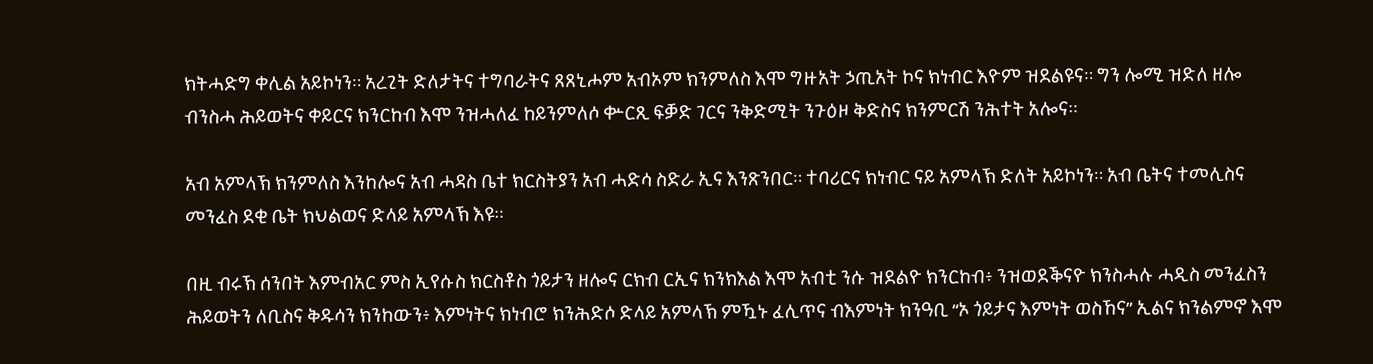ክትሓድግ ቀሊል አይኮነን። አረጊት ድለታትና ተግባራትና ጸጸኒሖም አብኦም ክንምለስ እሞ ግዙአት ኃጢአት ኮና ክነብር እዮም ዝደልዩና። ግን ሎሚ ዝድለ ዘሎ ብንስሓ ሕይወትና ቀይርና ክንርከብ እሞ ንዝሓለፈ ከይንምለሶ ቍርጺ ፍቓድ ገርና ንቅድሚት ንጉዕዞ ቅድስና ክንምርሽ ንሕተት አሎና።

አብ አምላኽ ክንምለስ እንከሎና አብ ሓዳስ ቤተ ክርስትያን አብ ሓድሳ ስድራ ኢና እንጽንበር። ተባሪርና ክነብር ናይ አምላኽ ድለት አይኮነን። አብ ቤትና ተመሊስና መንፈስ ደቂ ቤት ክህልወና ድላይ አምላኽ እዩ።

በዚ ብሩኽ ሰንበት እምብአር ምስ ኢየሱስ ክርስቶስ ጎይታን ዘሎና ርክብ ርኢና ክንክእል እሞ አብቲ ንሱ ዝደልዮ ክንርከብ፥ ንዝወደቕናዮ ክንስሓሉ ሓዲስ መንፈስን ሕይወትን ለቢስና ቅዱሳን ክንከውን፥ እምነትና ክነብሮ ክንሕድሶ ድላይ አምላኽ ምዃኑ ፈሊጥና ብእምነት ክንዓቢ “ኦ ጎይታና እምነት ወስኸና” ኢልና ክንልምኖ እሞ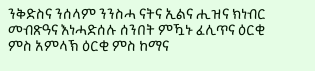ንቅድስና ንሰላም ንንስሓ ናትና ኢልና ሒዝና ክነብር መብጽዓና እነሓድሰሉ ሰንበት ምዃኑ ፈሊጥና ዕርቂ ምስ አምላኽ ዕርቂ ምስ ከማና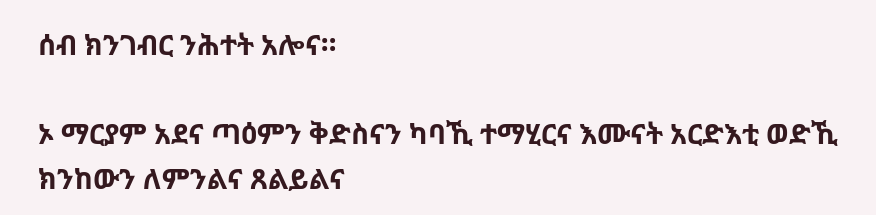ሰብ ክንገብር ንሕተት አሎና።

ኦ ማርያም አደና ጣዕምን ቅድስናን ካባኺ ተማሂርና እሙናት አርድእቲ ወድኺ ክንከውን ለምንልና ጸልይልና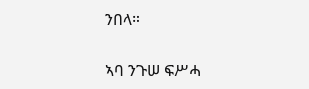ንበላ።

ኣባ ንጉሠ ፍሥሓ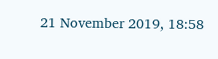21 November 2019, 18:58